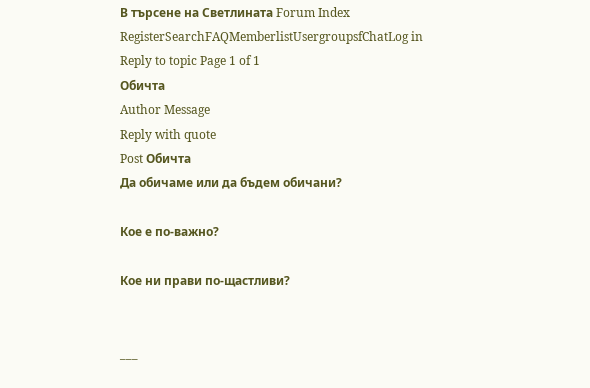В търсене на Светлината Forum Index
RegisterSearchFAQMemberlistUsergroupsfChatLog in
Reply to topic Page 1 of 1
Обичта
Author Message
Reply with quote
Post Обичта
Да обичаме или да бъдем обичани?

Кое е по-важно?

Кое ни прави по-щастливи?


___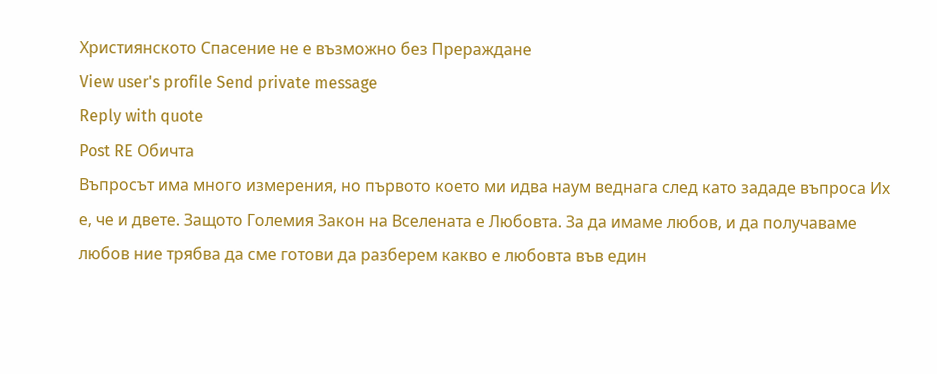Християнското Спасение не е възможно без Прераждане
View user's profile Send private message
Reply with quote
Post RE Обичта
Въпросът има много измерения, но първото което ми идва наум веднага след като зададе въпроса Их е, че и двете. Защото Големия Закон на Вселената е Любовта. За да имаме любов, и да получаваме любов ние трябва да сме готови да разберем какво е любовта във един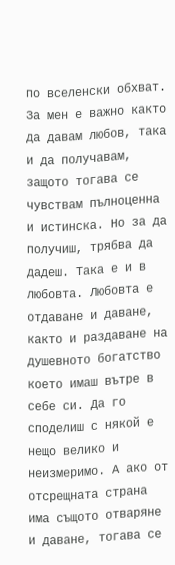по вселенски обхват. За мен е важно както да давам любов, така и да получавам, защото тогава се чувствам пълноценна и истинска. Но за да получиш, трябва да дадеш. Така е и в любовта. Любовта е отдаване и даване, както и раздаване на душевното богатство което имаш вътре в себе си. Да го споделиш с някой е нещо велико и неизмеримо. А ако от отсрещната страна има същото отваряне и даване, тогава се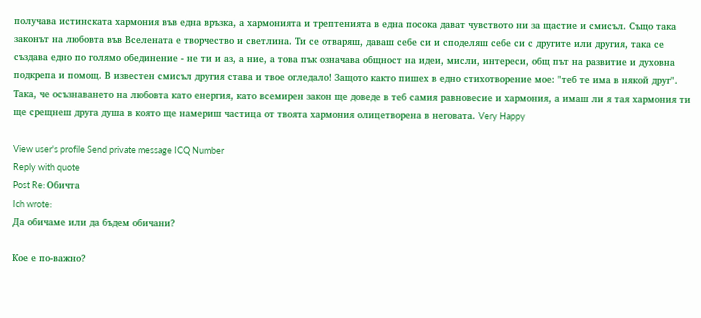получава истинската хармония във една връзка, а хармонията и трептенията в една посока дават чувството ни за щастие и смисъл. Също така законът на любовта във Вселената е творчество и светлина. Ти се отваряш, даваш себе си и споделяш себе си с другите или другия, така се създава едно по голямо обединение - не ти и аз, а ние, а това пък означава общност на идеи, мисли, интереси, общ път на развитие и духовна подкрепа и помощ. В известен смисъл другия става и твое огледало! Защото както пишех в едно стихотворение мое: "теб те има в някой друг". Така, че осъзнаването на любовта като енергия, като всемирен закон ще доведе в теб самия равновесие и хармония, а имаш ли я тая хармония ти ще срещнеш друга душа в която ще намериш частица от твоята хармония олицетворена в неговата. Very Happy

View user's profile Send private message ICQ Number
Reply with quote
Post Re: Обичта
Ich wrote:
Да обичаме или да бъдем обичани?

Кое е по-важно?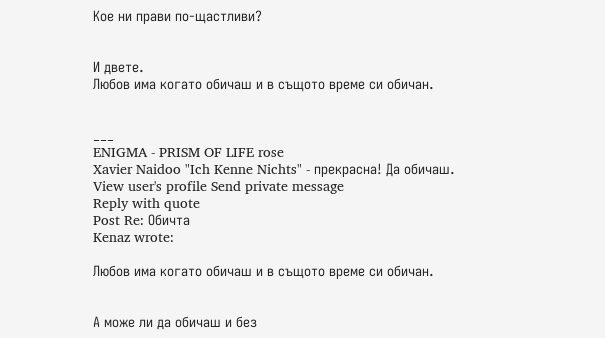Кое ни прави по-щастливи?


И двете.
Любов има когато обичаш и в същото време си обичан.


___
ENIGMA - PRISM OF LIFE rose
Xavier Naidoo "Ich Kenne Nichts" - прекрасна! Да обичаш.
View user's profile Send private message
Reply with quote
Post Re: Обичта
Kenaz wrote:

Любов има когато обичаш и в същото време си обичан.


А може ли да обичаш и без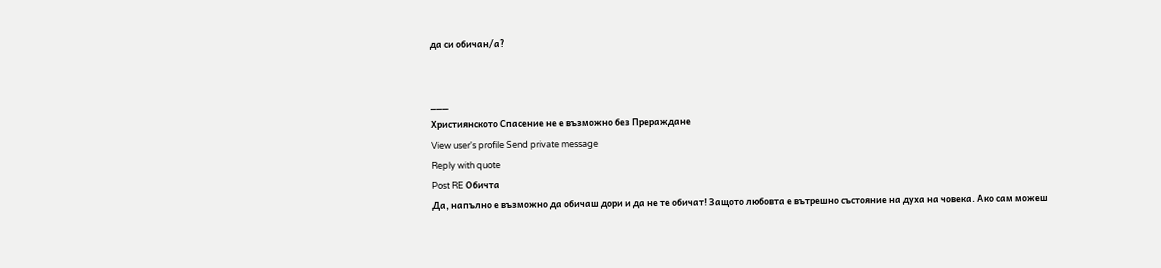да си обичан/а?


___
Християнското Спасение не е възможно без Прераждане
View user's profile Send private message
Reply with quote
Post RE Обичта
Да, напълно е възможно да обичаш дори и да не те обичат! Защото любовта е вътрешно състояние на духа на човека. Ако сам можеш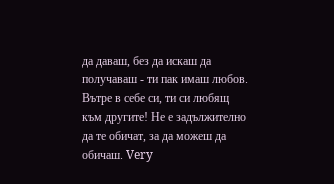да даваш, без да искаш да получаваш - ти пак имаш любов. Вътре в себе си, ти си любящ към другите! Не е задължително да те обичат, за да можеш да обичаш. Very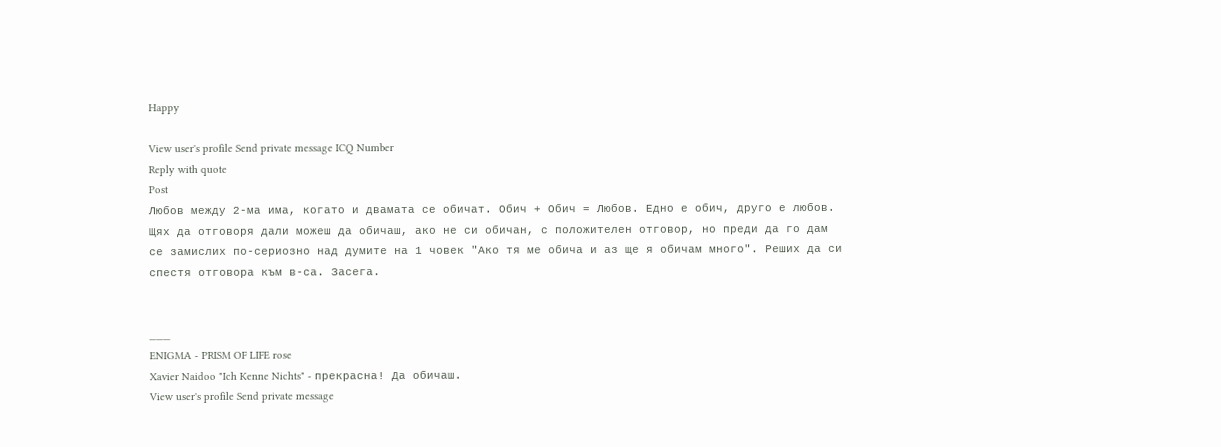Happy

View user's profile Send private message ICQ Number
Reply with quote
Post
Любов между 2-ма има, когато и двамата се обичат. Обич + Обич = Любов. Едно е обич, друго е любов.
Щях да отговоря дали можеш да обичаш, ако не си обичан, с положителен отговор, но преди да го дам се замислих по-сериозно над думите на 1 човек "Ако тя ме обича и аз ще я обичам много". Реших да си спестя отговора към в-са. Засега.


___
ENIGMA - PRISM OF LIFE rose
Xavier Naidoo "Ich Kenne Nichts" - прекрасна! Да обичаш.
View user's profile Send private message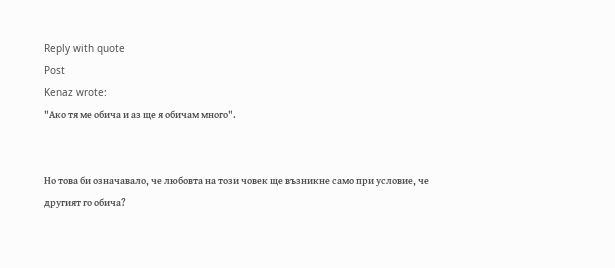Reply with quote
Post
Kenaz wrote:
"Ако тя ме обича и аз ще я обичам много".


Но това би означавало, че любовта на този човек ще възникне само при условие, че другият го обича?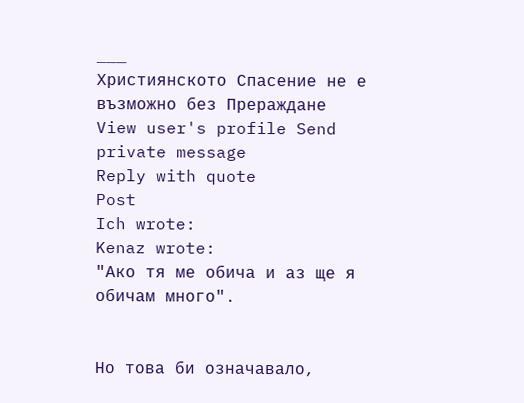___
Християнското Спасение не е възможно без Прераждане
View user's profile Send private message
Reply with quote
Post
Ich wrote:
Kenaz wrote:
"Ако тя ме обича и аз ще я обичам много".


Но това би означавало,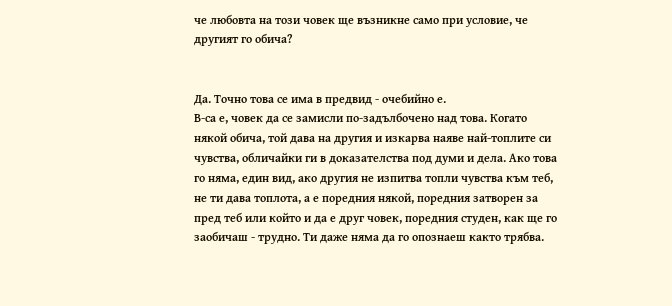че любовта на този човек ще възникне само при условие, че другият го обича?


Да. Точно това се има в предвид - очебийно е.
В-са е, човек да се замисли по-задълбочено над това. Когато някой обича, той дава на другия и изкарва наяве най-топлите си чувства, обличайки ги в доказателства под думи и дела. Ако това го няма, един вид, ако другия не изпитва топли чувства към теб, не ти дава топлота, а е поредния някой, поредния затворен за пред теб или който и да е друг човек, поредния студен, как ще го заобичаш - трудно. Ти даже няма да го опознаеш както трябва.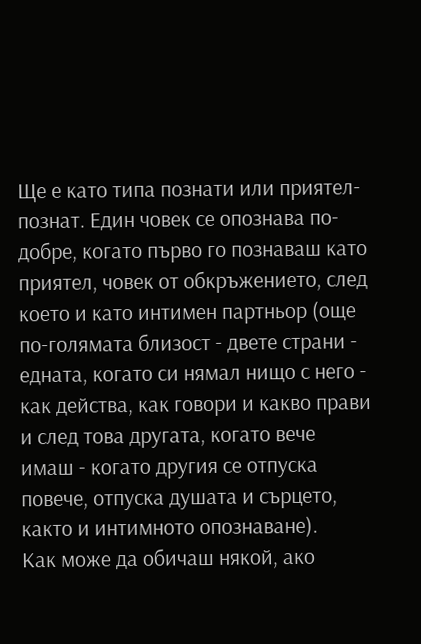Ще е като типа познати или приятел-познат. Един човек се опознава по-добре, когато първо го познаваш като приятел, човек от обкръжението, след което и като интимен партньор (още по-голямата близост - двете страни - едната, когато си нямал нищо с него - как действа, как говори и какво прави и след това другата, когато вече имаш - когато другия се отпуска повече, отпуска душата и сърцето, както и интимното опознаване).
Как може да обичаш някой, ако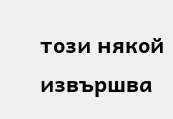този някой извършва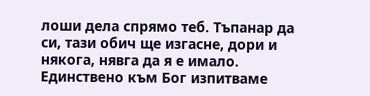лоши дела спрямо теб. Тъпанар да си, тази обич ще изгасне, дори и някога, нявга да я е имало. Единствено към Бог изпитваме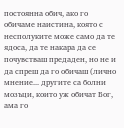постоянна обич, ако го обичаме наистина, която с несполуките може само да те ядоса, да те накара да се почувстваш предаден, но не и да спреш да го обичаш (лично мнение... другите са болни мозъци, които уж обичат Бог, ама го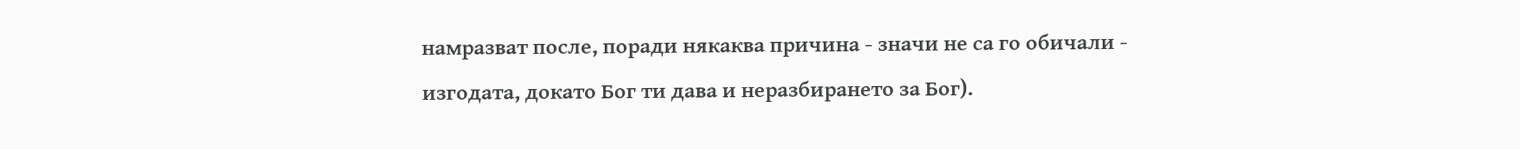намразват после, поради някаква причина - значи не са го обичали - изгодата, докато Бог ти дава и неразбирането за Бог).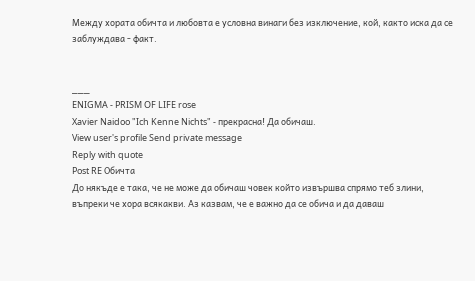Между хората обичта и любовта е условна винаги без изключение, кой, както иска да се заблуждава - факт.


___
ENIGMA - PRISM OF LIFE rose
Xavier Naidoo "Ich Kenne Nichts" - прекрасна! Да обичаш.
View user's profile Send private message
Reply with quote
Post RE Обичта
До някъде е така, че не може да обичаш човек който извършва спрямо теб злини, въпреки че хора всякакви. Аз казвам, че е важно да се обича и да даваш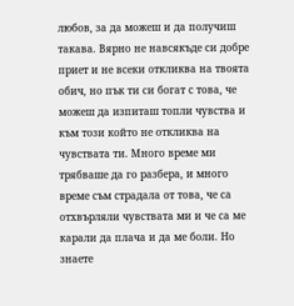любов, за да можеш и да получиш такава. Вярно не навсякъде си добре приет и не всеки откликва на твоята обич, но пък ти си богат с това, че можеш да изпиташ топли чувства и към този който не откликва на чувствата ти. Много време ми трябваше да го разбера, и много време съм страдала от това, че са отхвърляли чувствата ми и че са ме карали да плача и да ме боли. Но знаете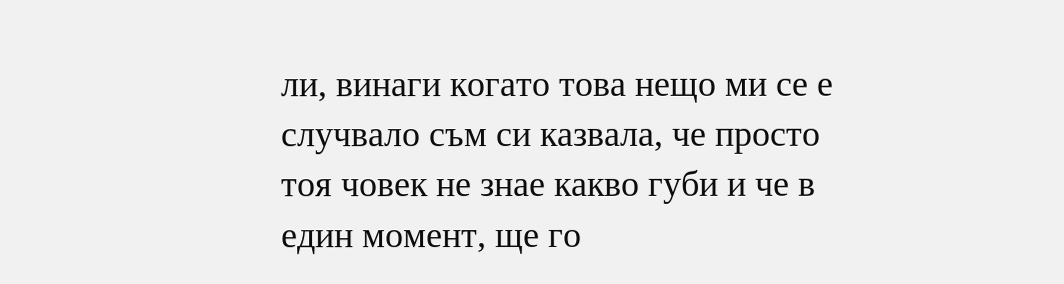ли, винаги когато това нещо ми се е случвало съм си казвала, че просто тоя човек не знае какво губи и че в един момент, ще го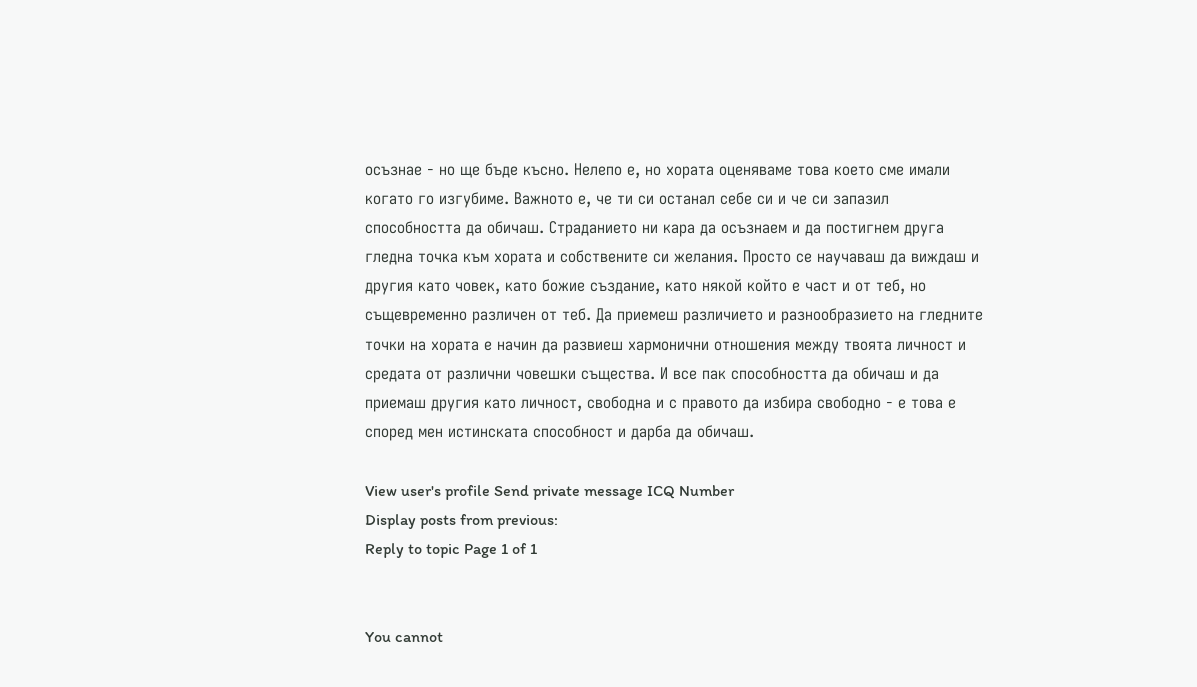осъзнае - но ще бъде късно. Нелепо е, но хората оценяваме това което сме имали когато го изгубиме. Важното е, че ти си останал себе си и че си запазил способността да обичаш. Страданието ни кара да осъзнаем и да постигнем друга гледна точка към хората и собствените си желания. Просто се научаваш да виждаш и другия като човек, като божие създание, като някой който е част и от теб, но същевременно различен от теб. Да приемеш различието и разнообразието на гледните точки на хората е начин да развиеш хармонични отношения между твоята личност и средата от различни човешки същества. И все пак способността да обичаш и да приемаш другия като личност, свободна и с правото да избира свободно - е това е според мен истинската способност и дарба да обичаш.

View user's profile Send private message ICQ Number
Display posts from previous:
Reply to topic Page 1 of 1


You cannot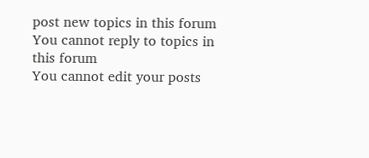post new topics in this forum
You cannot reply to topics in this forum
You cannot edit your posts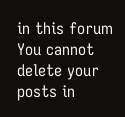in this forum
You cannot delete your posts in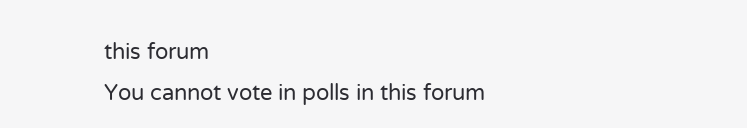this forum
You cannot vote in polls in this forum